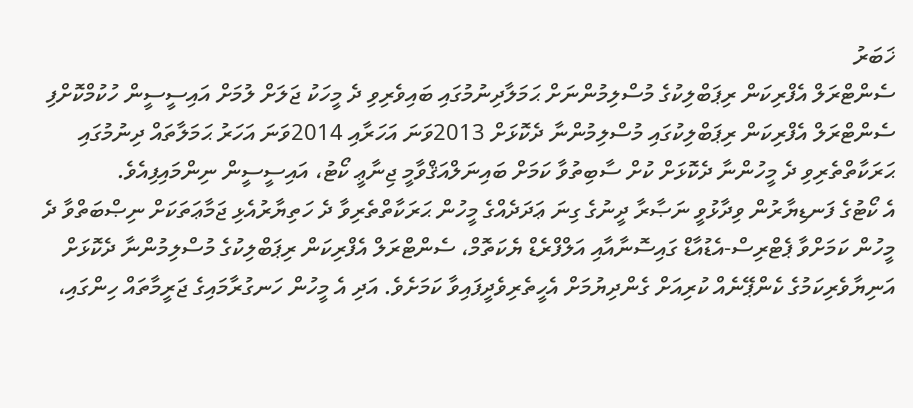ޚަބަރު
ސެންޓްރަލް އެފްރިކަން ރިޕަބްލިކުގެ މުސްލިމުންނަށް ޙަމަލާދިނުމުގައި ބައިވެރިވި ދެ މީހަކު ޖަލަށް ލުމަށް އައިސީސީން ހުކުމްކޮށްފި
ސެންޓްރަލް އެފްރިކަން ރިޕަބްލިކުގައި މުސްލިމުންނާ ދެކޮޅަށް 2013ވަނަ އަހަރާއި 2014ވަނަ އަހަރު ޙަމަލާތައް ދިނުމުގައި ޙަރަކާތްތެރިވި ދެ މީހުންނާ ދެކޮޅަށް ކުށް ސާބިތުވާ ކަމަށް ބައިނަލްއަޤްވާމީ ޖިނާޢީ ކޯޓު، އައިސީސީން ނިންމައިފިއެވެ.
އެ ކޯޓުގެ ފަނޑިޔާރުން ވިދާޅުވީ ނަޞާރާ ދީނުގެ ގިނަ ޢަދަދެއްގެ މީހުން ޙަރަކާތްތެރިވާ ދެ ހަތިޔާރުއެޅި ޖަމާޢަތަކަށް ނިޞްބަތްވާ ދެ މީހުން ކަމަށްވާ ޕެޓްރިސް-އެޑުއާޑް ގައިސޮނާއާއި އަލްފްރެޑް ޔެކަތޮމް، ސެންޓްރަލް އެފްރިކަން ރިޕަބްލިކުގެ މުސްލިމުންނާ ދެކޮޅަށް އަނިޔާވެރިކަމުގެ ކެންޕޭނެއް ކުރިއަށް ގެންދިޔުމަށް އެހީތެރިވެދީފައިވާ ކަމަށެވެ. އަދި އެ މީހުން ހަނގުރާމައިގެ ޖަރީމާތައް ހިންގައި،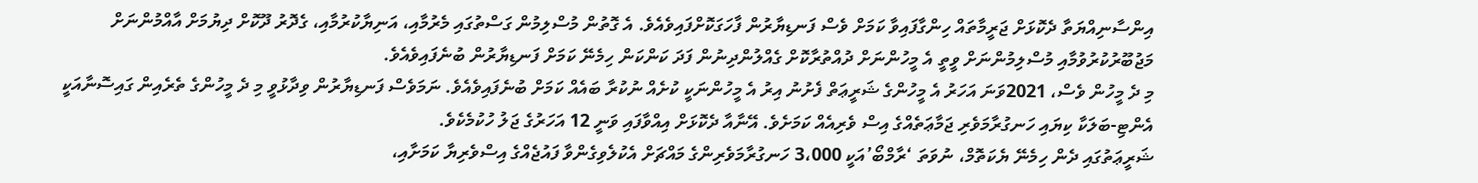އިންސާނިއްޔަތާ ދެކޮޅަށް ޖަރީމާތައް ހިންގާފައިވާ ކަމަށް ވެސް ފަނޑިޔާރުން ފާހަގަކޮށްފައިވެއެވެ. އެ ގޮތުން މުސްލިމުން ގަސްތުގައި މެރުމާއި، އަނިޔާކުރުމާއި، ގެދޮރު ދޫކޮށް ދިޔުމަށް އާއްމުންނަށް މަޖުބޫރުކުރުވުމާއި މުސްލިމުންނަށް ވީތީ އެ މީހުންނަށް ދުއްތުރާކޮށް ގެއްލުންދިނުން ފަދަ ކަންކަން ހިމެނޭ ކަމަށް ފަނޑިޔާރުން ބުނެފައިވެއެވެ.
މި ދެ މީހުން ވެސް، 2021ވަނަ އަހަރު އެ މީހުންގެ ޝަރީޢަތް ފެށުނު އިރު އެ މީހުންނަކީ ކުށެއް ނުކުރާ ބައެއް ކަމަށް ބުނެފައިވެއެވެ. ނަމަވެސް ފަނޑިޔާރުން ވިދާޅުވީ މި ދެ މީހުންގެ ތެރެއިން ގައިސޮނާއަކީ އެންޓި-ބަލަކާ ކިޔައި ހަނގުރާމަވެރި ޖަމާޢަތެއްގެ އިސް ވެރިއެއް ކަމަށެވެ. އޭނާއާ ދެކޮޅަށް އިއްވާފައި ވަނީ 12 އަހަރުގެ ޖަލު ހުކުމެކެވެ.
ޝަރީޢަތުގައި ދެން ހިމެނޭ ޔެކަތޮމް، ނުވަތަ ‘ރާމްބޯ’އަކީ 3،000 ހަނގުރާމަވެރިންގެ މައްޗަށް އެކުލެވިގެންވާ ފައުޖެއްގެ އިސްވެރިޔާ ކަމަށާއި،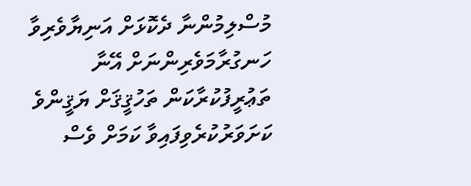މުސްލިމުންނާ ދެކޮޅަށް އަނިޔާވެރިވާ ހަނގުރާމަވެރިންނަށް އޭނާ ތަޢުރީފުކުރާކަން ތަހުޤީޤަށް ޔަޤީންވެ ކަށަވަރުކުރެވިފައިވާ ކަމަށް ވެސް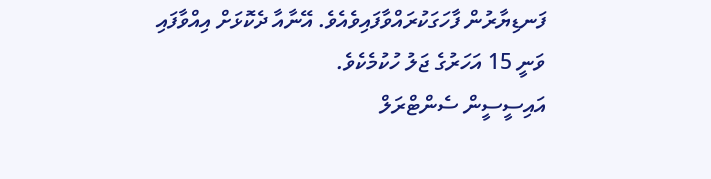ފަނޑިޔާރުން ފާހަގަކުރައްވާފައިވެއެވެ. އޭނާއާ ދެކޮޅަށް އިއްވާފައި ވަނީ 15 އަހަރުގެ ޖަލު ހުކުމެކެވެ.
އައިސީސީން ސެންޓްރަލް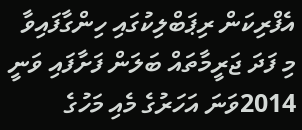އެފްރިކަން ރިޕަބްލިކުގައި ހިންގާފައިވާ މި ފަދަ ޖަރީމާތައް ބަލަން ފަށާފައި ވަނީ 2014ވަނަ އަހަރުގެ މެއި މަހުގެ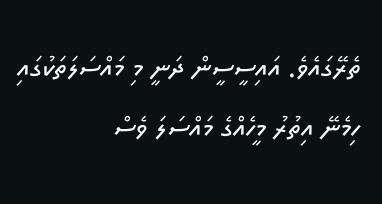ތެރޭގައެވެ. އައިސީސީން ދަނީ މި މައްސަލަތަކުގައި ހިމެނޭ އިތުރު މީހެއްގެ މައްސަލަ ވެސް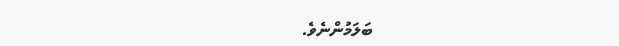ބަލަމުންނެވެ.